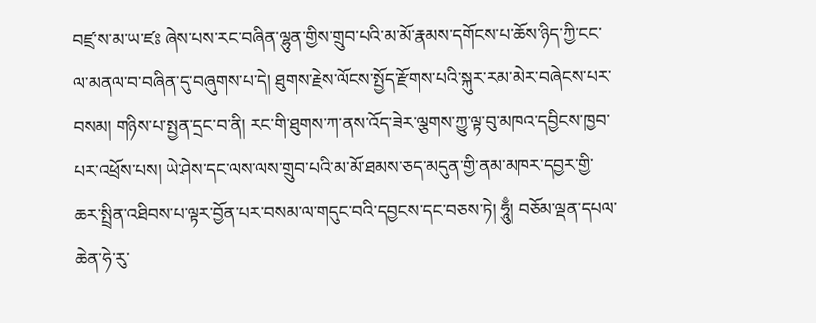བཛྲ་ས་མ་ཡ་ཛཿ ཞེས་པས་རང་བཞིན་ལྷུན་གྱིས་གྲུབ་པའི་མ་མོ་རྣམས་དགོངས་པ་ཆོས་ཉིད་ཀྱི་ངང་ལ་མནལ་བ་བཞིན་དུ་བཞུགས་པ་དེ། ཐུགས་རྗེས་ལོངས་སྤྱོད་རྫོགས་པའི་སྐུར་རམ་མེར་བཞེངས་པར་བསམ། གཉིས་པ་སྤྱན་དྲང་བ་ནི། རང་གི་ཐུགས་ཀ་ནས་འོད་ཟེར་ལྕགས་ཀྱུ་ལྟ་བུ་མཁའ་དབྱིངས་ཁྱབ་པར་འཕྲོས་པས། ཡེ་ཤེས་དང་ལས་ལས་གྲུབ་པའི་མ་མོ་ཐམས་ཅད་མདུན་གྱི་ནམ་མཁར་དབྱར་གྱི་ཆར་སྤྲིན་འཐིབས་པ་ལྟར་བྱོན་པར་བསམ་ལ་གདུང་བའི་དབྱངས་དང་བཅས་ཏེ། ཧཱུྃ། བཅོམ་ལྡན་དཔལ་ཆེན་ཧེ་རུ་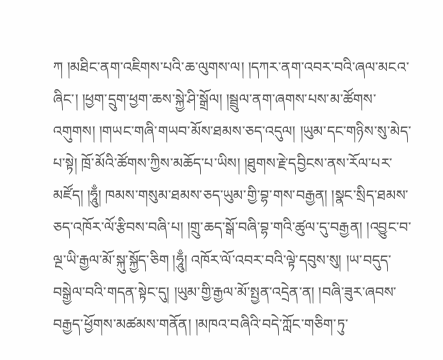ཀ །མཐིང་ནག་འཇིགས་པའི་ཆ་ལུགས་ལ། །དཀར་ནག་འབར་བའི་ཞལ་མངའ་ཞིང་། །ཕྱག་དྲུག་ཕྱག་ཆས་སྐྱེ་ཤི་སྒྲོལ། །སྦྲུལ་ནག་ཞགས་པས་མ་ཚོགས་འགུགས། །གཡང་གཞི་གཡབ་མོས་ཐམས་ཅད་འདུལ། །ཡུམ་དང་གཉིས་སུ་མེད་པ་སྟེ། ཁྲོ་མོའི་ཚོགས་ཀྱིས་མཆོད་པ་ཡིས། །ཐུགས་རྗེ་དབྱིངས་ནས་རོལ་པར་མཛོད། །ཧཱུྃ། ཁམས་གསུམ་ཐམས་ཅད་ཡུམ་གྱི་བྷ་གས་བརྒྱན། །སྣང་སྲིད་ཐམས་ཅད་འཁོར་ལོ་རྩིབས་བཞི་པ། །གྲུ་ཆད་སྒོ་བཞི་བྷ་གའི་ཚུལ་དུ་བརྒྱན། །འབྱུང་བ་ལྔ་ཡི་རྒྱལ་མོ་སྐུ་སྐྱོད་ཅིག །ཧཱུྃ། འཁོར་ལོ་འབར་བའི་ལྟེ་དབུས་སུ། །ཡ་བདུད་བསྒྱེལ་བའི་གདན་སྟེང་དུ། །ཡུམ་གྱི་རྒྱལ་མོ་སྤྱན་འདྲེན་ན། །བཞི་ཟུར་ཞབས་བརྒྱད་ཕྱོགས་མཚམས་གནོན། །མཁའ་བཞིའི་བདེ་ཀློང་གཅིག་ཏུ་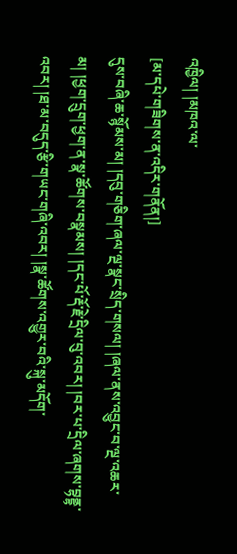འཁྱིལ། །མཁའ་ལ་
[མ་དཔེ་གཟིགས་ན་འདིར་གནོན།]
དུས་བཞི་ཆ་སྙོམས་མ། །དབུ་གཅིག་ཞལ་ལྔ་སྣང་སྲིད་གསལ། །ཞལ་ནས་འབྱུང་བ་ལྔ་འཆར་མ། །ཕྱག་དྲུག་ཕྱག་ན་སྣ་ཚོགས་བསྣམས། །དང་པོ་རྡོ་རྗེ་དྲིལ་བུ་འབར། །བར་པ་དྲིལ་ཞགས་བྷནྡྷ་འབར། །ཐ་མ་བདུད་རྩི་གཡང་གཞི་འབར། །སྣ་ཚོགས་འགྱུར་བའི་སྐུ་མདོག་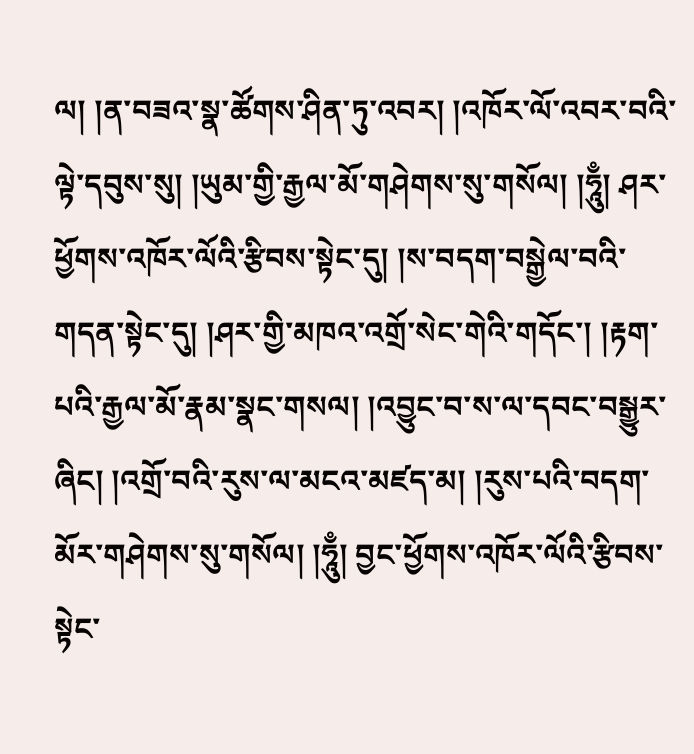ལ། །ན་བཟའ་སྣ་ཚོགས་ཤིན་ཏུ་འབར། །འཁོར་ལོ་འབར་བའི་ལྟེ་དབུས་སུ། །ཡུམ་གྱི་རྒྱལ་མོ་གཤེགས་སུ་གསོལ། །ཧཱུྃ། ཤར་ཕྱོགས་འཁོར་ལོའི་རྩིབས་སྟེང་དུ། །ས་བདག་བསྒྱེལ་བའི་གདན་སྟེང་དུ། །ཤར་གྱི་མཁའ་འགྲོ་སེང་གེའི་གདོང་། །རྟག་པའི་རྒྱལ་མོ་རྣམ་སྣང་གསལ། །འབྱུང་བ་ས་ལ་དབང་བསྒྱུར་ཞིང། །འགྲོ་བའི་རུས་ལ་མངའ་མཛད་མ། །རུས་པའི་བདག་མོར་གཤེགས་སུ་གསོལ། །ཧཱུྃ། བྱང་ཕྱོགས་འཁོར་ལོའི་རྩིབས་སྟེང་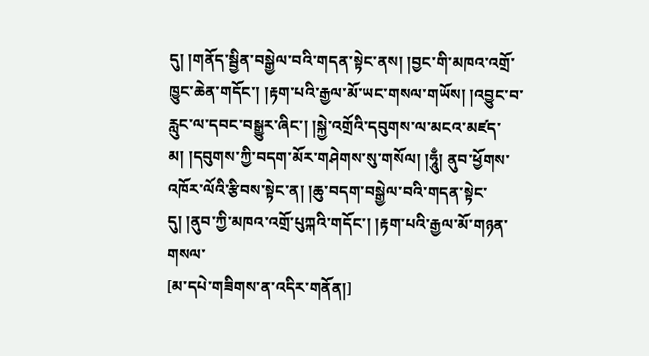དུ། །གནོད་སྦྱིན་བསྒྱེལ་བའི་གདན་སྟེང་ནས། །བྱང་གི་མཁའ་འགྲོ་ཁྱུང་ཆེན་གདོང་། །རྟག་པའི་རྒྱལ་མོ་ཡང་གསལ་གཡོས། །འབྱུང་བ་རླུང་ལ་དབང་བསྒྱུར་ཞིང་། །སྐྱེ་འགྲོའི་དབུགས་ལ་མངའ་མཛད་མ། །དབུགས་ཀྱི་བདག་མོར་གཤེགས་སུ་གསོལ། །ཧཱུྃ། ནུབ་ཕྱོགས་འཁོར་ལོའི་རྩིབས་སྟེང་ན། །ཆུ་བདག་བསྒྱེལ་བའི་གདན་སྟེང་དུ། །ནུབ་ཀྱི་མཁའ་འགྲོ་པུཀྐའི་གདོང་། །རྟག་པའི་རྒྱལ་མོ་གཉན་གསལ་
[མ་དཔེ་གཟིགས་ན་འདིར་གནོན།]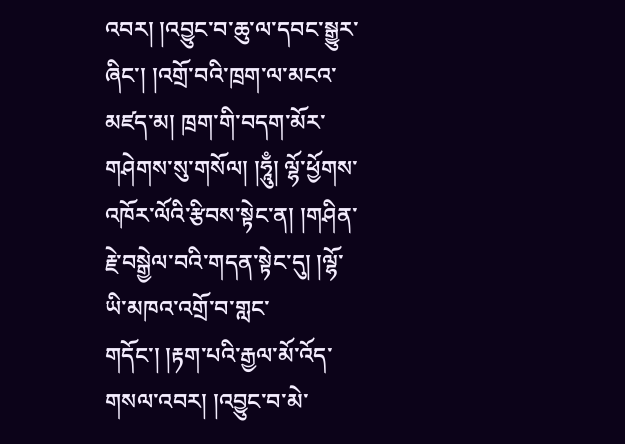འབར། །འབྱུང་བ་ཆུ་ལ་དབང་སྒྱུར་ཞིང་། །འགྲོ་བའི་ཁྲག་ལ་མངའ་མཛད་མ། ཁྲག་གི་བདག་མོར་གཤེགས་སུ་གསོལ། །ཧཱུྃ། ལྷོ་ཕྱོགས་འཁོར་ལོའི་རྩིབས་སྟེང་ན། །གཤིན་རྗེ་བསྒྱེལ་བའི་གདན་སྟེང་དུ། །ལྷོ་ཡི་མཁའ་འགྲོ་བ་གླང་གདོང་། །རྟག་པའི་རྒྱལ་མོ་འོད་གསལ་འབར། །འབྱུང་བ་མེ་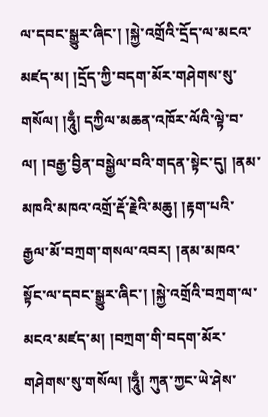ལ་དབང་སྒྱུར་ཞིང་། །སྐྱེ་འགྲོའི་དྲོད་ལ་མངའ་མཛད་མ། །དྲོད་ཀྱི་བདག་མོར་གཤེགས་སུ་གསོལ། །ཧཱུྃ། དཀྱིལ་མཆན་འཁོར་ལོའི་ལྟེ་བ་ལ། །བརྒྱ་བྱིན་བསྒྱེལ་བའི་གདན་སྟེང་དུ། །ནམ་མཁའི་མཁའ་འགྲོ་རྡོ་རྗེའི་མཆུ། །རྟག་པའི་རྒྱལ་མོ་བཀྲག་གསལ་འབར། །ནམ་མཁའ་སྟོང་ལ་དབང་སྒྱུར་ཞིང་། །སྐྱེ་འགྲོའི་བཀྲག་ལ་མངའ་མཛད་མ། །བཀྲག་གི་བདག་མོར་གཤེགས་སུ་གསོལ། །ཧཱུྃ། ཀུན་ཀྱང་ཡེ་ཤེས་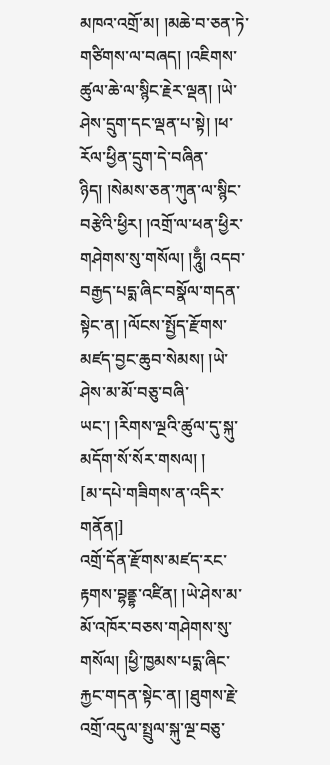མཁའ་འགྲོ་མ། །མཆེ་བ་ཅན་ཏེ་གཙིགས་ལ་བཞད། །འཇིགས་ཚུལ་ཆེ་ལ་སྙིང་རྗེར་ལྡན། །ཡེ་ཤེས་དྲུག་དང་ལྡན་པ་སྟེ། །ཕ་རོལ་ཕྱིན་དྲུག་དེ་བཞིན་ཉིད། །སེམས་ཅན་ཀུན་ལ་སྙིང་བརྩེའི་ཕྱིར། །འགྲོ་ལ་ཕན་ཕྱིར་གཤེགས་སུ་གསོལ། །ཧཱུྃ། འདབ་བརྒྱད་པདྨ་ཞིང་བསྣོལ་གདན་སྟེང་ན། །ལོངས་སྤྱོད་རྫོགས་མཛད་བྱང་ཆུབ་སེམས། །ཡེ་ཤེས་མ་མོ་བཅུ་བཞི་ཡང་། །རིགས་ལྔའི་ཚུལ་དུ་སྐུ་མདོག་སོ་སོར་གསལ། །
[མ་དཔེ་གཟིགས་ན་འདིར་གནོན།]
འགྲོ་དོན་རྫོགས་མཛད་རང་རྟགས་བྷནྡྷ་འཛིན། །ཡེ་ཤེས་མ་མོ་འཁོར་བཅས་གཤེགས་སུ་གསོལ། །ཕྱི་ཁྱམས་པདྨ་ཞིང་རྐྱང་གདན་སྟེང་ན། །ཐུགས་རྗེ་འགྲོ་འདུལ་སྤྲུལ་སྐུ་ལྔ་བཅུ་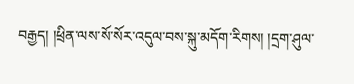བརྒྱད། །ཕྲིན་ལས་སོ་སོར་འདུལ་བས་སྐུ་མདོག་རིགས། །དྲག་ཤུལ་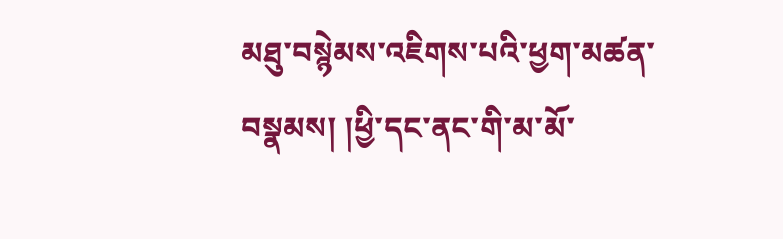མཐུ་བསྙེམས་འཇིགས་པའི་ཕྱག་མཚན་བསྣམས། །ཕྱི་དང་ནང་གི་མ་མོ་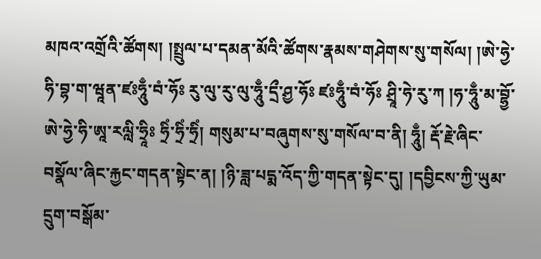མཁའ་འགྲོའི་ཚོགས། །སྤྲུལ་པ་དམན་མོའི་ཚོགས་རྣམས་གཤེགས་སུ་གསོལ། །ཨེ་ཧྱེ་ཧི་བྷ་ག་ཝཱན་ཛཿཧཱུྃ་བཾ་ཧོཿ རུ་ལུ་རུ་ལུ་ཧཱུྃ་དྲྀ་ཤྱ་ཧོཿ ཛཿཧཱུྃ་བཾ་ཧོཿ ཤྲཱི་ཧེ་རུ་ཀ །ཧ་ཧཱུྃ་མ་བྷྱོ་ཨེ་ཧྱེ་ཧི་ཨཱ་རལླི་ཧྲཱིཿ ཧྲིཾ་ཧྲིཾ་ཧྲིཾ། གསུམ་པ་བཞུགས་སུ་གསོལ་བ་ནི། ཧཱུྃ། རྡོ་རྗེ་ཞིང་བསྣོལ་ཞིང་རྐྱང་གདན་སྟེང་ན། །ཉི་ཟླ་པདྨ་འོད་ཀྱི་གདན་སྟེང་དུ། །དབྱིངས་ཀྱི་ཡུམ་དྲུག་བསྒོམ་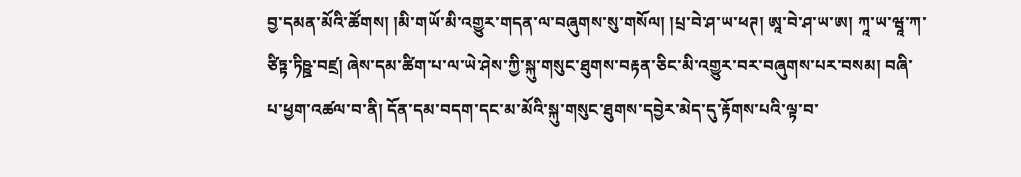བྱ་དམན་མོའི་ཚོགས། །མི་གཡོ་མི་འགྱུར་གདན་ལ་བཞུགས་སུ་གསོལ། །པྲ་བེ་ཤ་ཡ་ཕཊ། ཨཱ་བེ་ཤ་ཡ་ཨ། ཀཱ་ཡ་ཝཱ་ཀ་ཙིཏྟ་ཏིཥྛ་བཛྲ། ཞེས་དམ་ཚིག་པ་ལ་ཡེ་ཤེས་ཀྱི་སྐུ་གསུང་ཐུགས་བརྟན་ཅིང་མི་འགྱུར་བར་བཞུགས་པར་བསམ། བཞི་པ་ཕྱག་འཚལ་བ་ནི། དོན་དམ་བདག་དང་མ་མོའི་སྐུ་གསུང་ཐུགས་དབྱེར་མེད་དུ་རྟོགས་པའི་ལྟ་བ་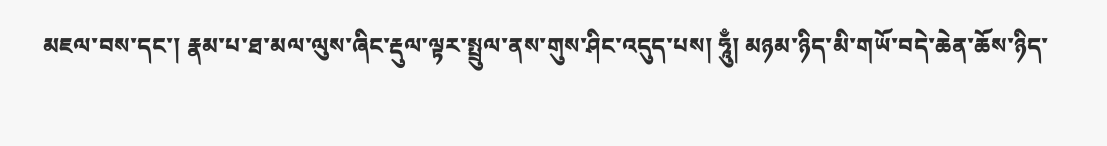མཇལ་བས་དང་། རྣམ་པ་ཐ་མལ་ལུས་ཞིང་རྡུལ་ལྟར་སྤྲུལ་ནས་གུས་ཤིང་འདུད་པས། ཧཱུྃ། མཉམ་ཉིད་མི་གཡོ་བདེ་ཆེན་ཆོས་ཉིད་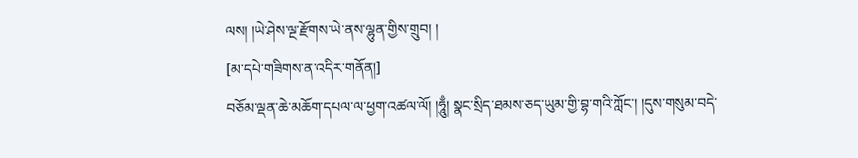ལས། །ཡེ་ཤེས་ལྔ་རྫོགས་ཡེ་ནས་ལྷུན་གྱིས་གྲུབ། །
[མ་དཔེ་གཟིགས་ན་འདིར་གནོན།]
བཅོམ་ལྡན་ཆེ་མཆོག་དཔལ་ལ་ཕྱག་འཚལ་ལོ། །ཧཱུྃ། སྣང་སྲིད་ཐམས་ཅད་ཡུམ་གྱི་བྷ་གའི་ཀློང་། །དུས་གསུམ་བདེ་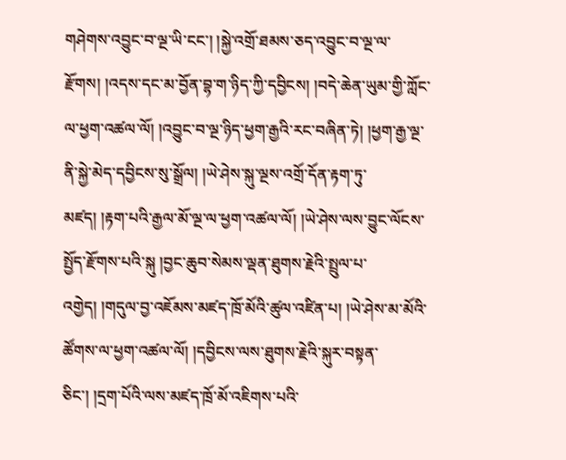གཤེགས་འབྱུང་བ་ལྔ་ཡི་ངང་། །སྐྱེ་འགྲོ་ཐམས་ཅད་འབྱུང་བ་ལྔ་ལ་རྫོགས། །འདས་དང་མ་བྱོན་བྷ་ག་ཉིད་ཀྱི་དབྱིངས། །བདེ་ཆེན་ཡུམ་གྱི་ཀློང་ལ་ཕྱག་འཚལ་ལོ། །འབྱུང་བ་ལྔ་ཉིད་ཕྱག་རྒྱའི་རང་བཞིན་ཏེ། །ཕྱག་རྒྱ་ལྔ་ནི་སྐྱེ་མེད་དབྱིངས་སུ་སྒྲོལ། །ཡེ་ཤེས་སྐུ་ལྔས་འགྲོ་དོན་རྟག་ཏུ་མཛད། །རྟག་པའི་རྒྱལ་མོ་ལྔ་ལ་ཕྱག་འཚལ་ལོ། །ཡེ་ཤེས་ལས་བྱུང་ལོངས་སྤྱོད་རྫོགས་པའི་སྐུ །བྱང་ཆུབ་སེམས་ལྡན་ཐུགས་རྗེའི་སྤྲུལ་པ་འགྱེད། །གདུལ་བྱ་འཇོམས་མཛད་ཁྲོ་མོའི་ཚུལ་འཛིན་པ། །ཡེ་ཤེས་མ་མོའི་ཚོགས་ལ་ཕྱག་འཚལ་ལོ། །དབྱིངས་ལས་ཐུགས་རྗེའི་སྐུར་བསྟན་ཅིང་། །དྲག་པོའི་ལས་མཛད་ཁྲོ་མོ་འཇིགས་པའི་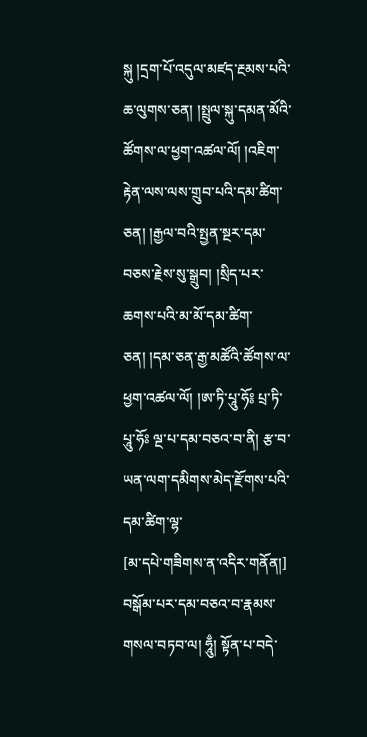སྐུ །དྲག་པོ་འདུལ་མཛད་རྔམས་པའི་ཆ་ལུགས་ཅན། །སྤྲུལ་སྐུ་དམན་མོའི་ཚོགས་ལ་ཕྱག་འཚལ་ལོ། །འཇིག་རྟེན་ལས་ལས་གྲུབ་པའི་དམ་ཚིག་ཅན། །རྒྱལ་བའི་སྤྱན་སྔར་དམ་བཅས་རྗེས་སུ་སྒྲུབ། །སྲིད་པར་ཆགས་པའི་མ་མོ་དམ་ཚིག་ཅན། །དམ་ཅན་རྒྱ་མཚོའི་ཚོགས་ལ་ཕྱག་འཚལ་ལོ། །ཨ་ཏི་པཱུ་ཧོ༔ པྲ་ཏི་པཱུ་ཧོཿ ལྔ་པ་དམ་བཅའ་བ་ནི། རྩ་བ་ཡན་ལག་དམིགས་མེད་རྫོགས་པའི་དམ་ཚིག་ལྷ་
[མ་དཔེ་གཟིགས་ན་འདིར་གནོན།]
བསྒོམ་པར་དམ་བཅའ་བ་རྣམས་གསལ་བཏབ་ལ། ཧཱུྃ། སྟོན་པ་བདེ་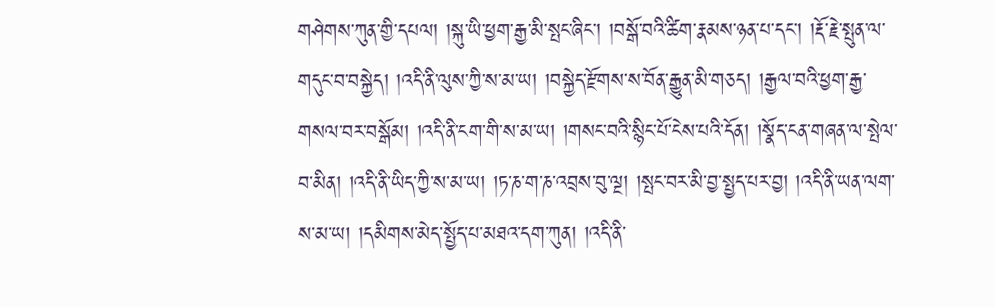གཤེགས་ཀུན་གྱི་དཔལ། །སྐུ་ཡི་ཕྱག་རྒྱ་མི་སྤང་ཞིང་། །བསྒོ་བའི་ཚིག་རྣམས་ཉན་པ་དང་། །རྡོ་རྗེ་སྤུན་ལ་གདུང་བ་བསྐྱེད། །འདི་ནི་ལུས་ཀྱི་ས་མ་ཡ། །བསྐྱེད་རྫོགས་ས་བོན་རྒྱུན་མི་གཅད། །རྒྱལ་བའི་ཕྱག་རྒྱ་གསལ་བར་བསྒོམ། །འདི་ནི་ངག་གི་ས་མ་ཡ། །གསང་བའི་སྙིང་པོ་ངེས་པའི་དོན། །སྣོད་ངན་གཞན་ལ་སྤེལ་བ་མིན། །འདི་ནི་ཡིད་ཀྱི་ས་མ་ཡ། །ཏ་ཎ་ག་ཎ་འབྲས་བུ་ལྔ། །སྤང་བར་མི་བྱ་སྤྱད་པར་བྱ། །འདི་ནི་ཡན་ལག་ས་མ་ཡ། །དམིགས་མེད་སྤྱོད་པ་མཐའ་དག་ཀུན། །འདི་ནི་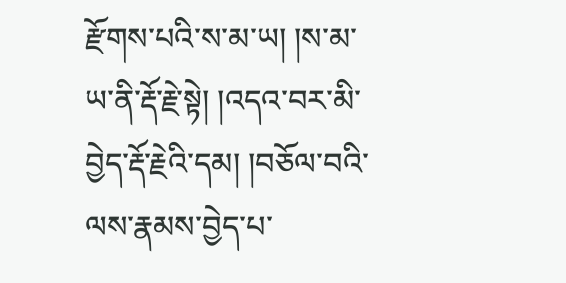རྫོགས་པའི་ས་མ་ཡ། །ས་མ་ཡ་ནི་རྡོ་རྗེ་སྟེ། །འདའ་བར་མི་བྱེད་རྡོ་རྗེའི་དམ། །བཅོལ་བའི་ལས་རྣམས་བྱེད་པ་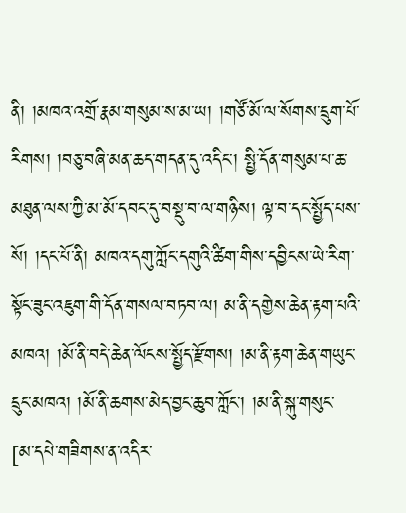ནི། །མཁའ་འགྲོ་རྣམ་གསུམ་ས་མ་ཡ། །གཙོ་མོ་ལ་སོགས་དྲུག་པོ་རིགས། །བཅུ་བཞི་མན་ཆད་གདན་དུ་འདིང་། སྤྱི་དོན་གསུམ་པ་ཆ་མཐུན་ལས་ཀྱི་མ་མོ་དབང་དུ་བསྡུ་བ་ལ་གཉིས། ལྟ་བ་དང་སྤྱོད་པས་སོ། །དང་པོ་ནི། མཁའ་དགུ་ཀློང་དགུའི་ཚིག་གིས་དབྱིངས་ཡེ་རིག་སྟོང་ཟུང་འཇུག་གི་དོན་གསལ་བཏབ་ལ། མ་ནི་དགྱེས་ཆེན་རྟག་པའི་མཁའ། །མོ་ནི་བདེ་ཆེན་ལོངས་སྤྱོད་རྫོགས། །མ་ནི་རྟག་ཆེན་གཡུང་དྲུང་མཁའ། །མོ་ནི་ཆགས་མེད་བྱང་ཆུབ་ཀློང་། །མ་ནི་སྐུ་གསུང་
[མ་དཔེ་གཟིགས་ན་འདིར་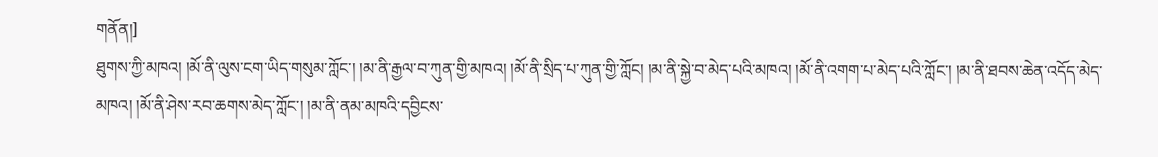གནོན།]
ཐུགས་ཀྱི་མཁའ། །མོ་ནི་ལུས་ངག་ཡིད་གསུམ་ཀློང་། །མ་ནི་རྒྱལ་བ་ཀུན་གྱི་མཁའ། །མོ་ནི་སྲིད་པ་ཀུན་གྱི་ཀློང། །མ་ནི་སྐྱེ་བ་མེད་པའི་མཁའ། །མོ་ནི་འགག་པ་མེད་པའི་ཀློང་། །མ་ནི་ཐབས་ཆེན་འདོད་མེད་མཁའ། །མོ་ནི་ཤེས་རབ་ཆགས་མེད་ཀློང་། །མ་ནི་ནམ་མཁའི་དབྱིངས་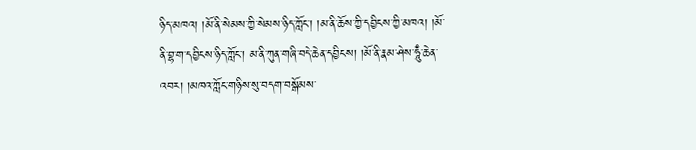ཉིད་མཁའ། །མོ་ནི་སེམས་ཀྱི་སེམས་ཉིད་ཀློང་། །མ་ནི་ཆོས་ཀྱི་དབྱིངས་ཀྱི་མཁའ། །མོ་ནི་བྷ་ག་དབྱིངས་ཉིད་ཀློང་། མ་ནི་ཀུན་གཞི་བདེ་ཆེན་དབྱིངས། །མོ་ནི་རྣམ་ཤེས་ཧཱུྃ་ཆེན་འབར། །མཁའ་ཀློང་གཉིས་སུ་བདག་བསྒོམས་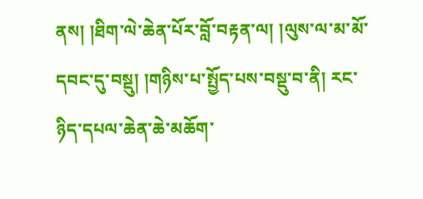ནས། །ཐིག་ལེ་ཆེན་པོར་བློ་བརྟན་ལ། །ལུས་ལ་མ་མོ་དབང་དུ་བསྡུ། །གཉིས་པ་སྤྱོད་པས་བསྡུ་བ་ནི། རང་ཉིད་དཔལ་ཆེན་ཆེ་མཆོག་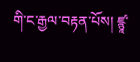གི་ང་རྒྱལ་བརྟན་པོས། ཛྙཱ་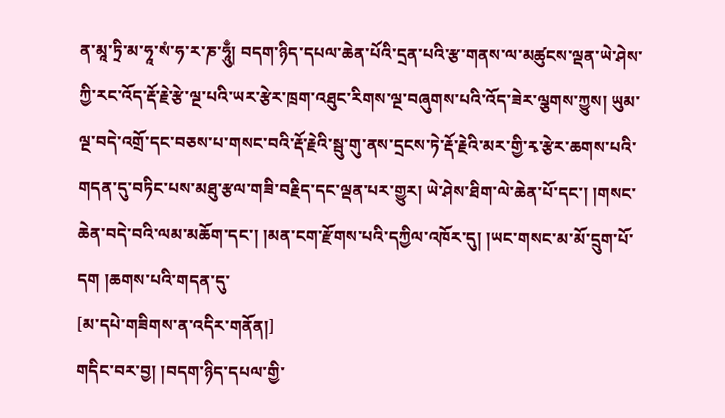ན་མཱ་ཏྲི་མ་ཧཱ་སཾ་ཧ་ར་ཎ་ཧཱུྃ། བདག་ཉིད་དཔལ་ཆེན་པོའི་དྲན་པའི་རྩ་གནས་ལ་མཚུངས་ལྡན་ཡེ་ཤེས་ཀྱི་རང་འོད་རྡོ་རྗེ་རྩེ་ལྔ་པའི་ཡར་རྩེར་ཁྲག་འཐུང་རིགས་ལྔ་བཞུགས་པའི་འོད་ཟེར་ལྕགས་ཀྱུས། ཡུམ་ལྔ་བདེ་འགྲོ་དང་བཅས་པ་གསང་བའི་རྡོ་རྗེའི་སྦུ་གུ་ནས་དྲངས་ཏེ་རྡོ་རྗེའི་མར་གྱི་རྭ་རྩེར་ཆགས་པའི་གདན་དུ་བཏིང་པས་མཐུ་རྩལ་གཟི་བརྗིད་དང་ལྡན་པར་གྱུར། ཡེ་ཤེས་ཐིག་ལེ་ཆེན་པོ་དང་། །གསང་ཆེན་བདེ་བའི་ལམ་མཆོག་དང་། །མན་ངག་རྫོགས་པའི་དཀྱིལ་འཁོར་དུ། །ཡང་གསང་མ་མོ་དྲུག་པོ་དག །ཆགས་པའི་གདན་དུ་
[མ་དཔེ་གཟིགས་ན་འདིར་གནོན།]
གདིང་བར་བྱ། །བདག་ཉིད་དཔལ་གྱི་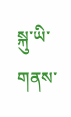སྐུ་ཡི་གནས་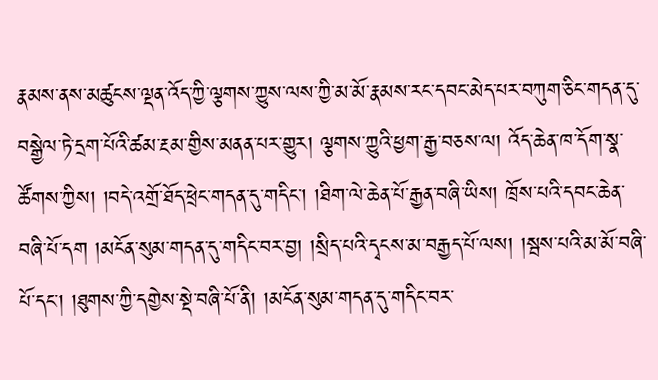རྣམས་ནས་མཚུངས་ལྡན་འོད་ཀྱི་ལྕགས་ཀྱུས་ལས་ཀྱི་མ་མོ་རྣམས་རང་དབང་མེད་པར་བཀུག་ཅིང་གདན་དུ་བསྒྱེལ་ཏེ་དྲག་པོའི་ཚམ་རྔམ་གྱིས་མནན་པར་གྱུར། ལྕགས་ཀྱུའི་ཕྱག་རྒྱ་བཅས་ལ། འོད་ཆེན་ཁ་དོག་སྣ་ཚོགས་ཀྱིས། །བདེ་འགྲོ་ཐོད་ཕྲེང་གདན་དུ་གདིང་། །ཐིག་ལེ་ཆེན་པོ་རྒྱན་བཞི་ཡིས། ཁྲོས་པའི་དབང་ཆེན་བཞི་པོ་དག །མངོན་སུམ་གདན་དུ་གདིང་བར་བྱ། །སྲིད་པའི་དྭངས་མ་བརྒྱད་པོ་ལས། །སྦས་པའི་མ་མོ་བཞི་པོ་དང་། །ཐུགས་ཀྱི་དགྱེས་སྡེ་བཞི་པོ་ནི། །མངོན་སུམ་གདན་དུ་གདིང་བར་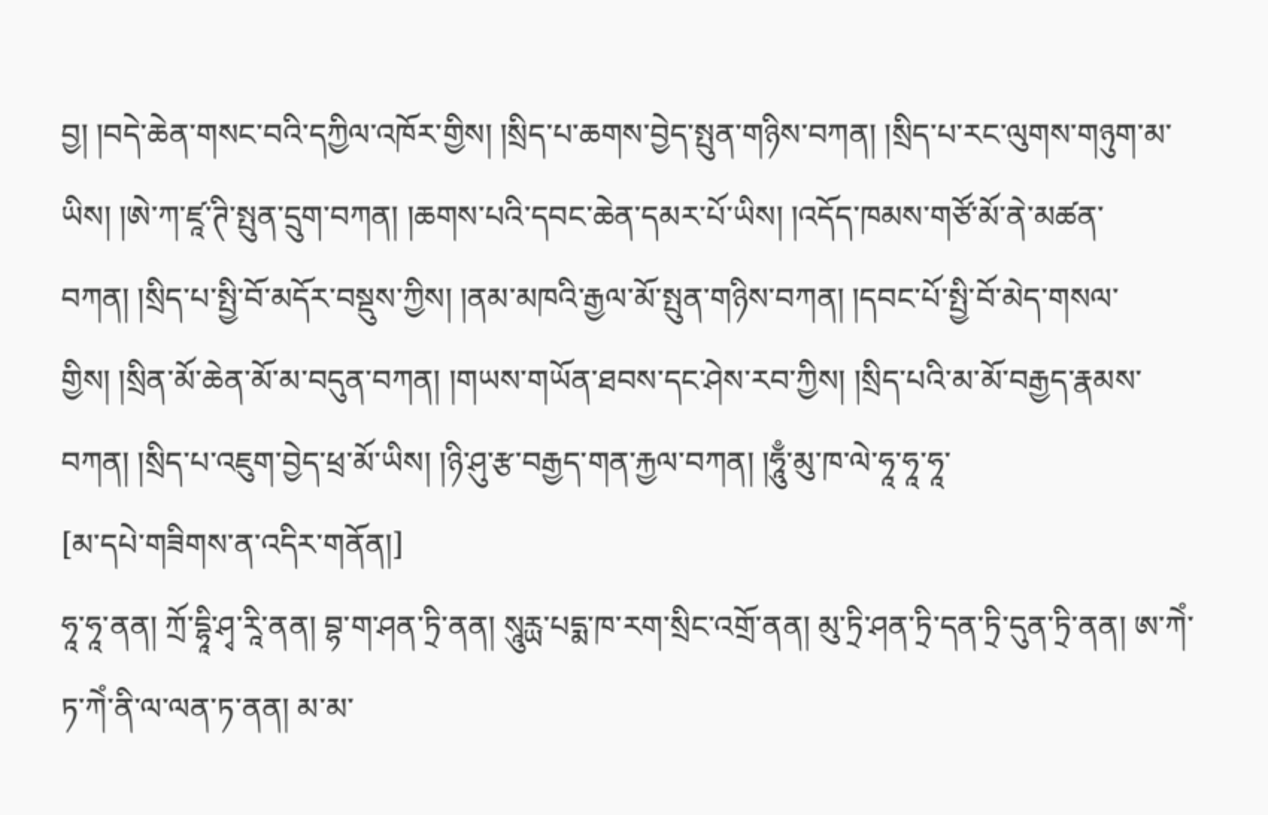བྱ། །བདེ་ཆེན་གསང་བའི་དཀྱིལ་འཁོར་གྱིས། །སྲིད་པ་ཆགས་བྱེད་སྤུན་གཉིས་བཀན། །སྲིད་པ་རང་ལུགས་གཉུག་མ་ཡིས། །ཨེ་ཀ་ཛཱ་ཊི་སྤུན་དྲུག་བཀན། །ཆགས་པའི་དབང་ཆེན་དམར་པོ་ཡིས། །འདོད་ཁམས་གཙོ་མོ་ནེ་མཚན་བཀན། །སྲིད་པ་སྤྱི་བོ་མདོར་བསྡུས་ཀྱིས། །ནམ་མཁའི་རྒྱལ་མོ་སྤུན་གཉིས་བཀན། །དབང་པོ་སྤྱི་བོ་མེད་གསལ་གྱིས། །སྲིན་མོ་ཆེན་མོ་མ་བདུན་བཀན། །གཡས་གཡོན་ཐབས་དང་ཤེས་རབ་ཀྱིས། །སྲིད་པའི་མ་མོ་བརྒྱད་རྣམས་བཀན། །སྲིད་པ་འཇུག་བྱེད་ཕྲ་མོ་ཡིས། །ཉི་ཤུ་རྩ་བརྒྱད་གན་རྐྱལ་བཀན། །ཧཱུྃ་མུ་ཁ་ལེ་ཧཱ་ཧཱ་ཧཱ་
[མ་དཔེ་གཟིགས་ན་འདིར་གནོན།]
ཧཱ་ཧཱ་ནན། ཀྲོ་དྷཱི་ཤྭ་རཱི་ནན། བྷ་ག་ཤན་ཏྲི་ནན། སཱུརྻ་པདྨ་ཁ་རག་སྲིང་འགྲོ་ནན། མུ་ཏྲི་ཤན་ཏྲི་དན་ཏྲི་དུན་ཏྲི་ནན། ཨ་ཀེཾ་ཏ་ཀེཾ་ནི་ལ་ལན་ཏ་ནན། མ་མ་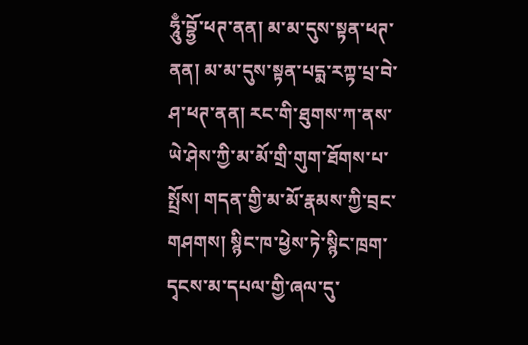ཧཱུྃ་བྷྱོ་ཕཊ་ནན། མ་མ་དུས་སྟན་ཕཊ་ནན། མ་མ་དུས་སྟན་པདྨ་རཀྟ་པྲ་བེ་ཤ་ཕཊ་ནན། རང་གི་ཐུགས་ཀ་ནས་ཡེ་ཤེས་ཀྱི་མ་མོ་གྲི་གུག་ཐོགས་པ་སྤྲོས། གདན་གྱི་མ་མོ་རྣམས་ཀྱི་བྲང་གཤགས། སྙིང་ཁ་ཕྱེས་ཏེ་སྙིང་ཁྲག་དྭངས་མ་དཔལ་གྱི་ཞལ་དུ་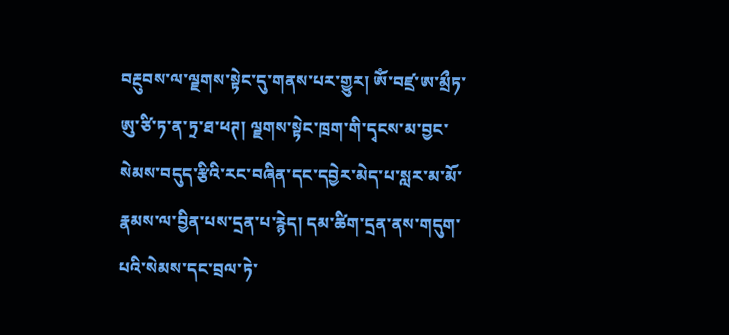བརྔུབས་ལ་ལྗགས་སྟེང་དུ་གནས་པར་གྱུར། ཨོཾ་བཛྲ་ཨ་མྲྀཏ་ཨུ་ཙི་ཏ་ན་ཏྲ་ཐ་ཕཊ། ལྗགས་སྟེང་ཁྲག་གི་དྭངས་མ་བྱང་སེམས་བདུད་རྩིའི་རང་བཞིན་དང་དབྱེར་མེད་པ་སླར་མ་མོ་རྣམས་ལ་བྱིན་པས་དྲན་པ་རྙེད། དམ་ཚིག་དྲན་ནས་གདུག་པའི་སེམས་དང་བྲལ་ཏེ་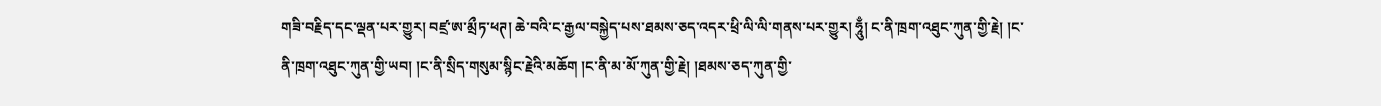གཟི་བརྗིད་དང་ལྡན་པར་གྱུར། བཛྲ་ཨ་མྲྀཏ་ཕཊ། ཆེ་བའི་ང་རྒྱལ་བསྐྱེད་པས་ཐམས་ཅད་འདར་ཕྲི་ལི་ལི་གནས་པར་གྱུར། ཧཱུྃ། ང་ནི་ཁྲག་འཐུང་ཀུན་གྱི་རྗེ། །ང་ནི་ཁྲག་འཐུང་ཀུན་གྱི་ཡབ། །ང་ནི་སྲིད་གསུམ་སྙིང་རྗེའི་མཆོག །ང་ནི་མ་མོ་ཀུན་གྱི་རྗེ། །ཐམས་ཅད་ཀུན་གྱི་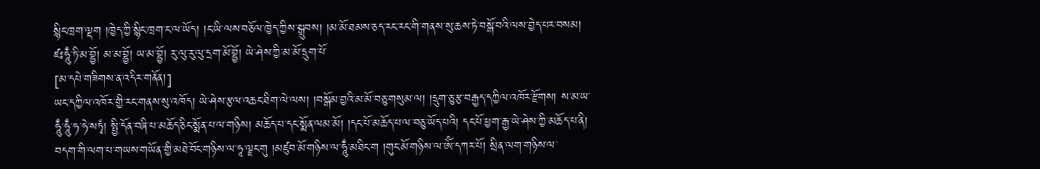སྙིང་ཁྲག་ལྡག །ཁྱེད་ཀྱི་སྙིང་ཁྲག་ང་ལ་ཡོད། །ང་ཡི་ལས་བཅོལ་ཁྱེད་ཀྱིས་སྒྲུབས། །མ་མོ་ཐམས་ཅད་རང་རང་གི་གནས་སུ་ཆས་ཏེ་བསྒོ་བའི་ལས་བྱེད་པར་བསམ། ཛཿཧཱུྃ་ཏི་མ་བྷྱོ། མ་མ་བྷྱོ། ཡ་མ་བྷྱོ། རུ་ལུ་རུ་ལུ་དྲག་མོ་བྷྱོ། ཡེ་ཤེས་ཀྱི་མ་མོ་དྲུག་པོ་
[མ་དཔེ་གཟིགས་ན་འདིར་གནོན།]
ཡང་དཀྱིལ་འཁོར་གྱི་རང་གནས་སུ་འཁོད། ཡེ་ཤེས་རྩལ་འཆང་ཐིག་ལེ་ལས། །བསྒོམ་བྱའི་མ་མོ་བཅུ་གསུམ་ལ། །དྲུག་ཅུ་རྩ་བརྒྱད་དཀྱིལ་འཁོར་རྫོགས། ས་མ་ཡ་ཧཱུྃ་ཧཱུྃ་ཧ་ཧེ་སཏྭཾ། སྤྱི་དོན་བཞི་པ་མཆོད་ཅིང་སྨོན་པ་ལ་གཉིས། མཆོད་པ་དང་སྨོན་ལམ་མོ། །དང་པོ་མཆོད་པ་ལ་བཅུ་ཡོད་པའི། དང་པོ་ཕྱག་རྒྱ་ཡེ་ཤེས་ཀྱི་མཆོད་པ་ནི། བདག་གི་ལག་པ་གཡས་གཡོན་གྱི་མཐེ་བོང་གཉིས་ལ་ཧཱ་ལྗང་གུ །མཛུབ་མོ་གཉིས་ལ་ཧཱུྃ་མཐིང་ག །གུང་མོ་གཉིས་ལ་ཨོཾ་དཀར་པོ། སྲིན་ལག་གཉིས་ལ་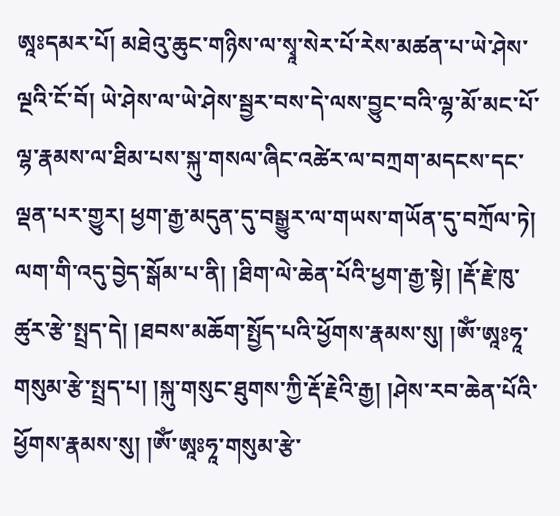ཨཱཿདམར་པོ། མཐེའུ་ཆུང་གཉིས་ལ་སྭཱ་སེར་པོ་རེས་མཚན་པ་ཡེ་ཤེས་ལྔའི་ངོ་བོ། ཡེ་ཤེས་ལ་ཡེ་ཤེས་སྦྱར་བས་དེ་ལས་བྱུང་བའི་ལྷ་མོ་མང་པོ་ལྷ་རྣམས་ལ་ཐིམ་པས་སྐུ་གསལ་ཞིང་འཚེར་ལ་བཀྲག་མདངས་དང་ལྡན་པར་གྱུར། ཕྱག་རྒྱ་མདུན་དུ་བསྒྱུར་ལ་གཡས་གཡོན་དུ་བཀྲོལ་ཏེ། ལག་གི་འདུ་བྱེད་སྒོམ་པ་ནི། །ཐིག་ལེ་ཆེན་པོའི་ཕྱག་རྒྱ་སྟེ། །རྡོ་རྗེ་ཁུ་ཚུར་རྩེ་སྤྲད་དེ། །ཐབས་མཆོག་སྤྱོད་པའི་ཕྱོགས་རྣམས་སུ། །ཨོཾ་ཨཱཿཧཱ་གསུམ་རྩེ་སྤྲད་པ། །སྐུ་གསུང་ཐུགས་ཀྱི་རྡོ་རྗེའི་རྒྱ། །ཤེས་རབ་ཆེན་པོའི་ཕྱོགས་རྣམས་སུ། །ཨོཾ་ཨཱཿཧཱ་གསུམ་རྩེ་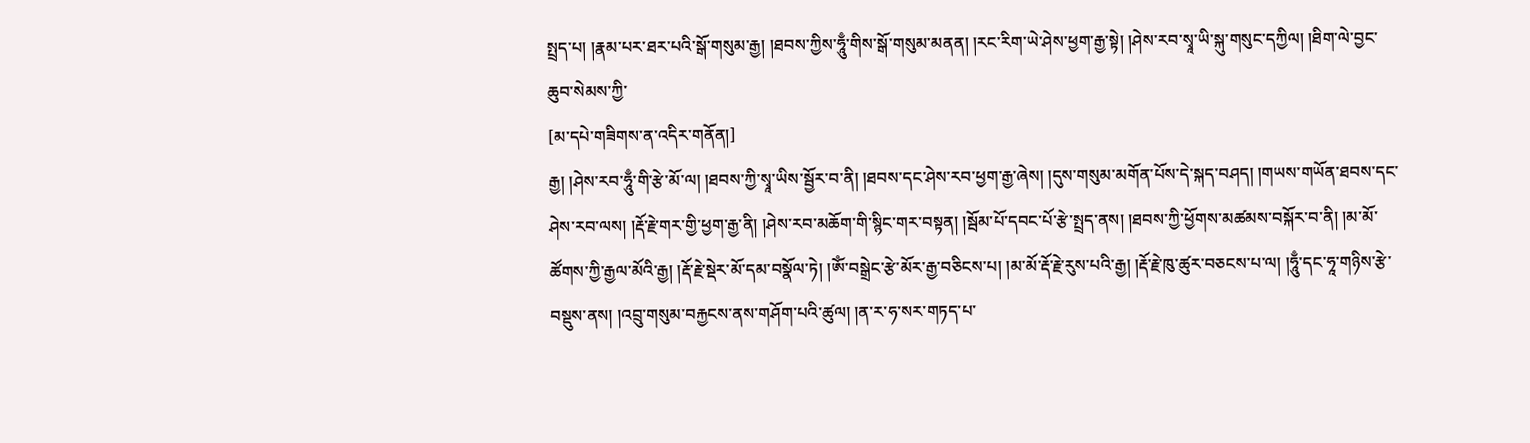སྤྲད་པ། །རྣམ་པར་ཐར་པའི་སྒོ་གསུམ་རྒྱ། །ཐབས་ཀྱིས་ཧཱུྃ་གིས་སྒོ་གསུམ་མནན། །རང་རིག་ཡེ་ཤེས་ཕྱག་རྒྱ་སྟེ། །ཤེས་རབ་སྭཱ་ཡི་སྐུ་གསུང་དཀྱིལ། །ཐིག་ལེ་བྱང་ཆུབ་སེམས་ཀྱི་
[མ་དཔེ་གཟིགས་ན་འདིར་གནོན།]
རྒྱ། །ཤེས་རབ་ཧཱུྃ་གི་རྩེ་མོ་ལ། །ཐབས་ཀྱི་སྭཱ་ཡིས་སྦྱོར་བ་ནི། །ཐབས་དང་ཤེས་རབ་ཕྱག་རྒྱ་ཞེས། །དུས་གསུམ་མགོན་པོས་དེ་སྐད་བཤད། །གཡས་གཡོན་ཐབས་དང་ཤེས་རབ་ལས། །རྡོ་རྗེ་གར་གྱི་ཕྱག་རྒྱ་ནི། །ཤེས་རབ་མཆོག་གི་སྙིང་གར་བསྟན། །སྦོམ་པོ་དབང་པོ་རྩེ་སྤྲད་ནས། །ཐབས་ཀྱི་ཕྱོགས་མཚམས་བསྐོར་བ་ནི། །མ་མོ་ཚོགས་ཀྱི་རྒྱལ་མོའི་རྒྱ། །རྡོ་རྗེ་སྡེར་མོ་དམ་བསྣོལ་ཏེ། །ཨོཾ་བསྒྲེང་རྩེ་མོར་རྒྱ་བཅིངས་པ། །མ་མོ་རྡོ་རྗེ་རུས་པའི་རྒྱ། །རྡོ་རྗེ་ཁུ་ཚུར་བཅངས་པ་ལ། །ཧཱུྃ་དང་ཧཱ་གཉིས་རྩེ་བསྡུས་ནས། །འབྲུ་གསུམ་བརྐྱངས་ནས་གཤོག་པའི་ཚུལ། །ན་ར་ཧ་སར་གཏད་པ་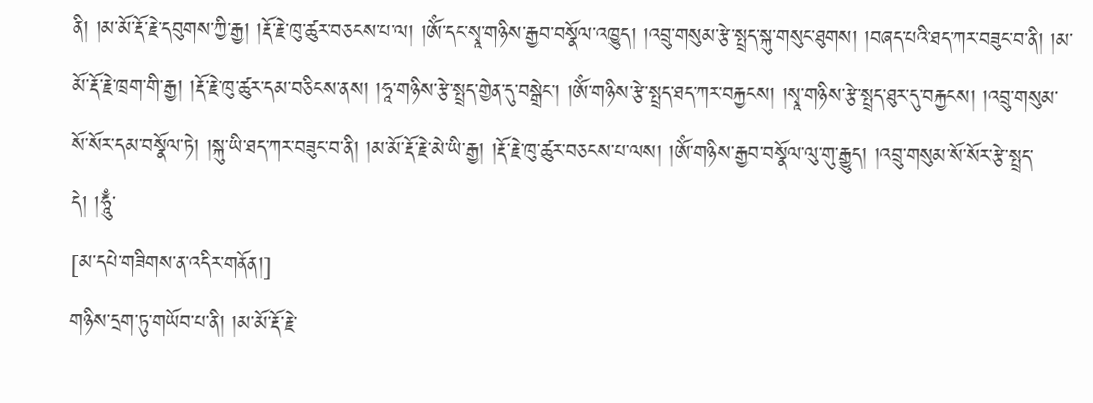ནི། །མ་མོ་རྡོ་རྗེ་དབུགས་ཀྱི་རྒྱ། །རྡོ་རྗེ་ཁུ་ཚུར་བཅངས་པ་ལ། །ཨོཾ་དང་སྭཱ་གཉིས་རྒྱབ་བསྣོལ་འཁྱུད། །འབྲུ་གསུམ་རྩེ་སྤྲད་སྐུ་གསུང་ཐུགས། །བཞད་པའི་ཐད་ཀར་བཟུང་བ་ནི། །མ་མོ་རྡོ་རྗེ་ཁྲག་གི་རྒྱ། །རྡོ་རྗེ་ཁུ་ཚུར་དམ་བཅིངས་ནས། །ཧཱ་གཉིས་རྩེ་སྤྲད་གྱེན་དུ་བསྒྲེང་། །ཨོཾ་གཉིས་རྩེ་སྤྲད་ཐད་ཀར་བརྐྱངས། །སྭཱ་གཉིས་རྩེ་སྤྲད་ཐུར་དུ་བརྐྱངས། །འབྲུ་གསུམ་སོ་སོར་དམ་བསྣོལ་ཏེ། །སྐུ་ཡི་ཐད་ཀར་བཟུང་བ་ནི། །མ་མོ་རྡོ་རྗེ་མེ་ཡི་རྒྱ། །རྡོ་རྗེ་ཁུ་ཚུར་བཅངས་པ་ལས། །ཨོཾ་གཉིས་རྒྱབ་བསྣོལ་ལུ་གུ་རྒྱུད། །འབྲུ་གསུམ་སོ་སོར་རྩེ་སྤྲད་དེ། །ཧཱུྃ་
[མ་དཔེ་གཟིགས་ན་འདིར་གནོན།]
གཉིས་དྲག་ཏུ་གཡོབ་པ་ནི། །མ་མོ་རྡོ་རྗེ་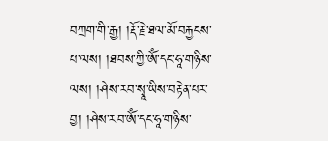བཀྲག་གི་རྒྱ། །རྡོ་རྗེ་ཐལ་མོ་བརྐྱངས་པ་ལས། །ཐབས་ཀྱི་ཨོཾ་དང་ཧཱ་གཉིས་ལས། །ཤེས་རབ་སྭཱ་ཡིས་བརྟེན་པར་བྱ། །ཤེས་རབ་ཨོཾ་དང་ཧཱ་གཉིས་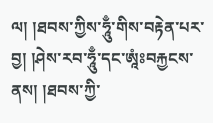ལ། །ཐབས་ཀྱིས་ཧཱུྃ་གིས་བརྟེན་པར་བྱ། །ཤེས་རབ་ཧཱུྃ་དང་ཨཱཾཿབརྐྱངས་ནས། །ཐབས་ཀྱི་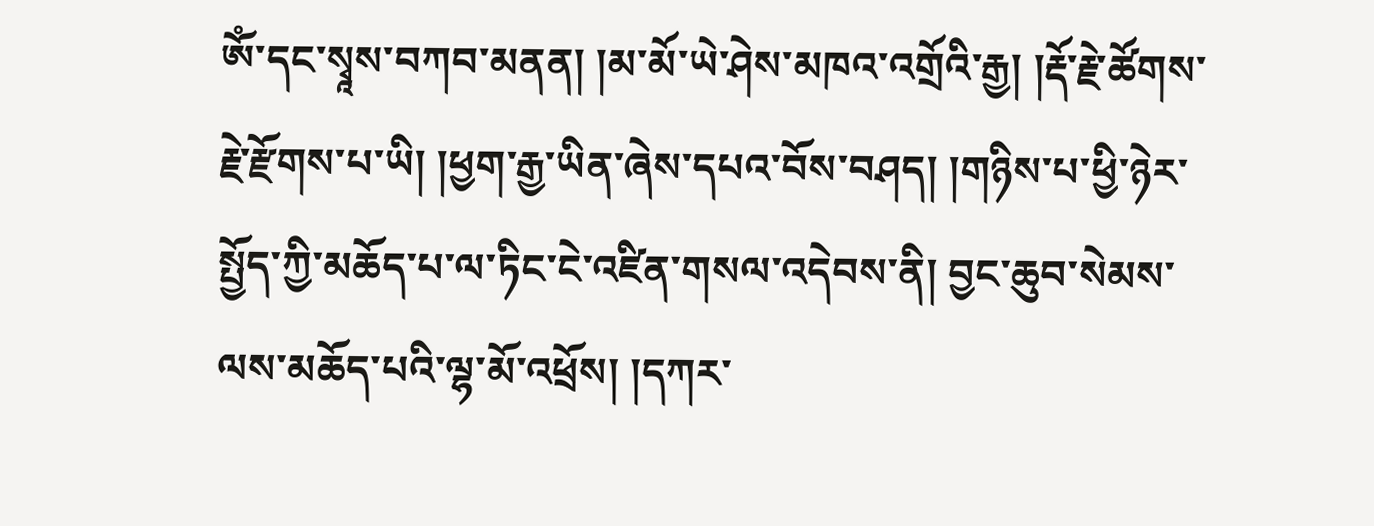ཨོཾ་དང་སྭཱས་བཀབ་མནན། །མ་མོ་ཡེ་ཤེས་མཁའ་འགྲོའི་རྒྱ། །རྡོ་རྗེ་ཚོགས་རྗེ་རྫོགས་པ་ཡི། །ཕྱག་རྒྱ་ཡིན་ཞེས་དཔའ་བོས་བཤད། །གཉིས་པ་ཕྱི་ཉེར་སྤྱོད་ཀྱི་མཆོད་པ་ལ་ཏིང་ངེ་འཛིན་གསལ་འདེབས་ནི། བྱང་ཆུབ་སེམས་ལས་མཆོད་པའི་ལྷ་མོ་འཕྲོས། །དཀར་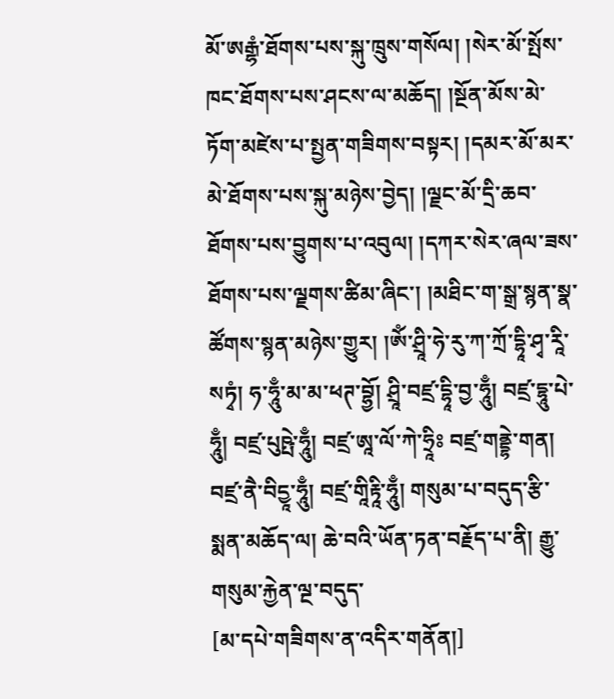མོ་ཨརྒྷཾ་ཐོགས་པས་སྐུ་ཁྲུས་གསོལ། །སེར་མོ་སྤོས་ཁང་ཐོགས་པས་ཤངས་ལ་མཆོད། །སྔོན་མོས་མེ་ཏོག་མཛེས་པ་སྤྱན་གཟིགས་བསྟར། །དམར་མོ་མར་མེ་ཐོགས་པས་སྐུ་མཉེས་བྱེད། །ལྗང་མོ་དྲི་ཆབ་ཐོགས་པས་བྱུགས་པ་འབུལ། །དཀར་སེར་ཞལ་ཟས་ཐོགས་པས་ལྗགས་ཚིམ་ཞིང་། །མཐིང་ག་སྒྲ་སྙན་སྣ་ཚོགས་སྙན་མཉེས་གྱུར། །ཨོཾ་ཤྲཱི་ཧེ་རུ་ཀ་ཀྲོ་དྷཱི་ཤྭ་རཱི་སཏྭཾ། ཧ་ཧཱུྃ་མ་མ་ཕཊ་བྷྱོ། ཤྲཱི་བཛྲ་དྷཱི་བྱ་ཧཱུྃ། བཛྲ་དྷཱུ་པེ་ཧཱུྃ། བཛྲ་པུཥྤེ་ཧཱུྃ། བཛྲ་ཨཱ་ལོ་ཀེ་ཧྲཱིཿ བཛྲ་གནྡྷེ་གན། བཛྲ་ནཻ་བིདྱཱ་ཧཱུྃ། བཛྲ་གཱིརྟཱི་ཧཱུྃ། གསུམ་པ་བདུད་རྩི་སྨན་མཆོད་ལ། ཆེ་བའི་ཡོན་ཏན་བརྗོད་པ་ནི། རྒྱུ་གསུམ་རྐྱེན་ལྔ་བདུད་
[མ་དཔེ་གཟིགས་ན་འདིར་གནོན།]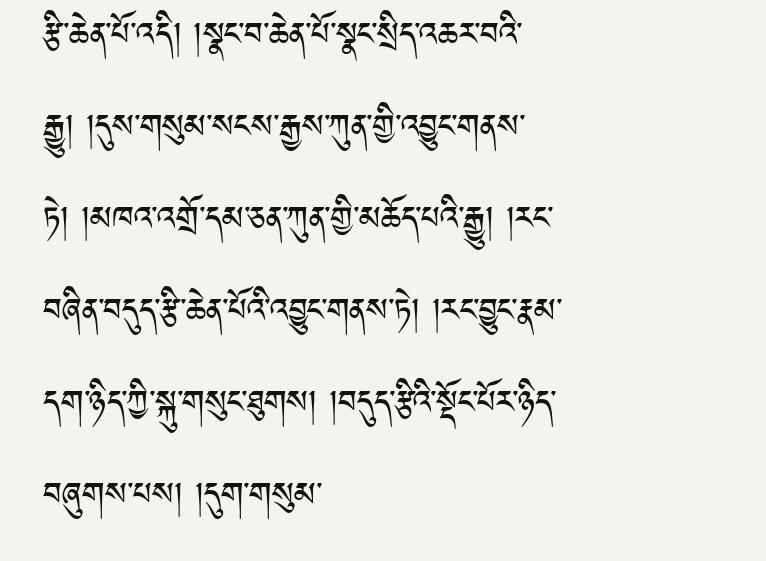རྩི་ཆེན་པོ་འདི། །སྣང་བ་ཆེན་པོ་སྣང་སྲིད་འཆར་བའི་རྒྱུ། །དུས་གསུམ་སངས་རྒྱས་ཀུན་གྱི་འབྱུང་གནས་ཏེ། །མཁའ་འགྲོ་དམ་ཅན་ཀུན་གྱི་མཆོད་པའི་རྒྱུ། །རང་བཞིན་བདུད་རྩི་ཆེན་པོའི་འབྱུང་གནས་ཏེ། །རང་བྱུང་རྣམ་དག་ཉིད་ཀྱི་སྐུ་གསུང་ཐུགས། །བདུད་རྩིའི་སྡོང་པོར་ཉིད་བཞུགས་པས། །དུག་གསུམ་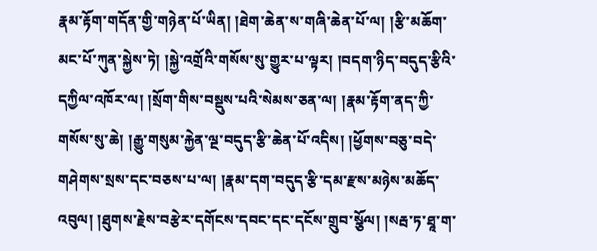རྣམ་རྟོག་གདོན་གྱི་གཉེན་པོ་ཡིན། །ཐེག་ཆེན་ས་གཞི་ཆེན་པོ་ལ། །རྩི་མཆོག་མང་པོ་ཀུན་སྐྱེས་ཏེ། །སྐྱེ་འགྲོའི་གསོས་སུ་གྱུར་པ་ལྟར། །བདག་ཉིད་བདུད་རྩིའི་དཀྱིལ་འཁོར་ལ། །སྲོག་གིས་བསྡུས་པའི་སེམས་ཅན་ལ། །རྣམ་རྟོག་ནད་ཀྱི་གསོས་སུ་ཆེ། །རྒྱུ་གསུམ་རྐྱེན་ལྔ་བདུད་རྩི་ཆེན་པོ་འདིས། །ཕྱོགས་བཅུ་བདེ་གཤེགས་སྲས་དང་བཅས་པ་ལ། །རྣམ་དག་བདུད་རྩི་དམ་རྫས་མཉེས་མཆོད་འབུལ། །ཐུགས་རྗེས་བརྩེར་དགོངས་དབང་དང་དངོས་གྲུབ་སྩོལ། །སརྦ་ཏ་ཐཱ་ག་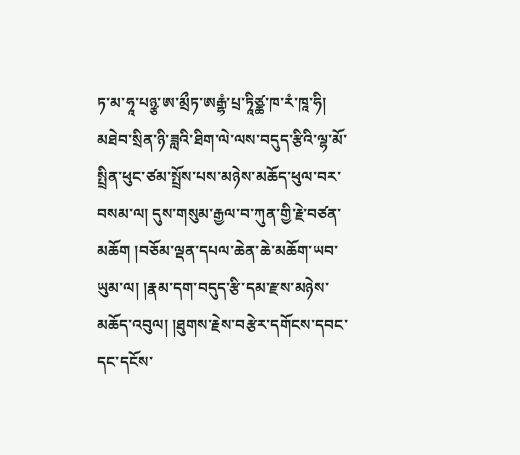ཏ་མ་ཧཱ་པཉྩ་ཨ་མྲྀཏ་ཨརྒྷཾ་པྲ་ཏཱིཙྪ་ཁ་རཾ་ཁཱ་ཧི། མཐེབ་སྲིན་ཉི་ཟླའི་ཐིག་ལེ་ལས་བདུད་རྩིའི་ལྷ་མོ་སྤྲིན་ཕུང་ཙམ་སྤྲོས་པས་མཉེས་མཆོད་ཕུལ་བར་བསམ་ལ། དུས་གསུམ་རྒྱལ་བ་ཀུན་གྱི་རྗེ་བཙན་མཆོག །བཅོམ་ལྡན་དཔལ་ཆེན་ཆེ་མཆོག་ཡབ་ཡུམ་ལ། །རྣམ་དག་བདུད་རྩི་དམ་རྫས་མཉེས་མཆོད་འབུལ། །ཐུགས་རྗེས་བརྩེར་དགོངས་དབང་དང་དངོས་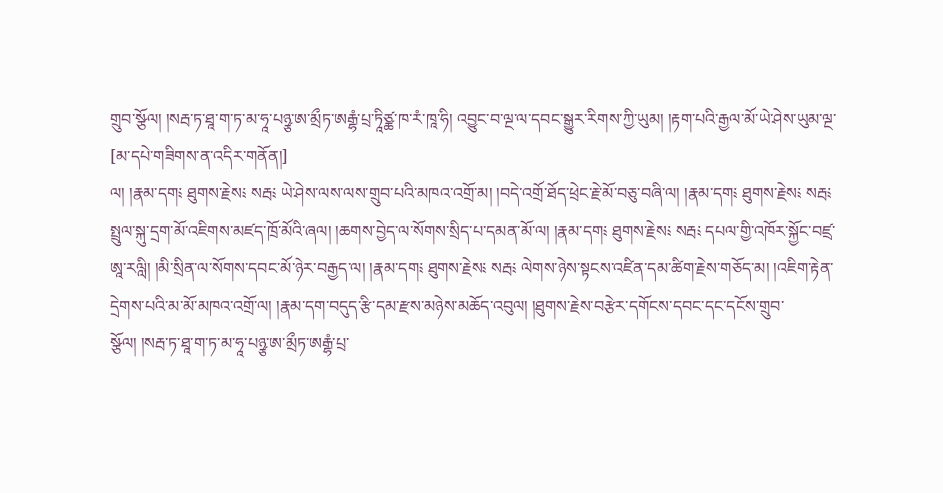གྲུབ་སྩོལ། །སརྦ་ཏ་ཐཱ་ག་ཏ་མ་ཧཱ་པཉྩ་ཨ་མྲྀཏ་ཨརྒྷཾ་པྲ་ཏཱིཙྪ་ཁ་རཾ་ཁཱ་ཧི། འབྱུང་བ་ལྔ་ལ་དབང་སྒྱུར་རིགས་ཀྱི་ཡུམ། །རྟག་པའི་རྒྱལ་མོ་ཡེ་ཤེས་ཡུམ་ལྔ་
[མ་དཔེ་གཟིགས་ན་འདིར་གནོན།]
ལ། །རྣམ་དག༴ ཐུགས་རྗེས༴ སརྦ༴ ཡེ་ཤེས་ལས་ལས་གྲུབ་པའི་མཁའ་འགྲོ་མ། །བདེ་འགྲོ་ཐོད་ཕྲེང་རྗེ་མོ་བཅུ་བཞི་ལ། །རྣམ་དག༴ ཐུགས་རྗེས༴ སརྦ༴ སྤྲུལ་སྐུ་དྲག་མོ་འཇིགས་མཛད་ཁྲོ་མོའི་ཞལ། །ཆགས་བྱེད་ལ་སོགས་སྲིད་པ་དམན་མོ་ལ། །རྣམ་དག༴ ཐུགས་རྗེས༴ སརྦ༴ དཔལ་གྱི་འཁོར་སྐྱོང་བཛྲ་ཨཱ་རལླི། །མི་སྲིན་ལ་སོགས་དབང་མོ་ཉེར་བརྒྱད་ལ། །རྣམ་དག༴ ཐུགས་རྗེས༴ སརྦ༴ ལེགས་ཉེས་སྟངས་འཛིན་དམ་ཚིག་རྗེས་གཅོད་མ། །འཇིག་རྟེན་དྲེགས་པའི་མ་མོ་མཁའ་འགྲོ་ལ། །རྣམ་དག་བདུད་རྩི་དམ་རྫས་མཉེས་མཆོད་འབུལ། །ཐུགས་རྗེས་བརྩེར་དགོངས་དབང་དང་དངོས་གྲུབ་སྩོལ། །སརྦ་ཏ་ཐཱ་ག་ཏ་མ་ཧཱ་པཉྩ་ཨ་མྲྀཏ་ཨརྒྷཾ་པྲ་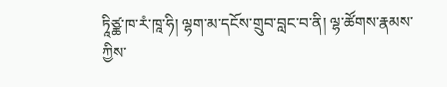ཏཱིཙྪ་ཁ་རཾ་ཁཱ་ཧི། ལྷག་མ་དངོས་གྲུབ་བླང་བ་ནི། ལྷ་ཚོགས་རྣམས་ཀྱིས་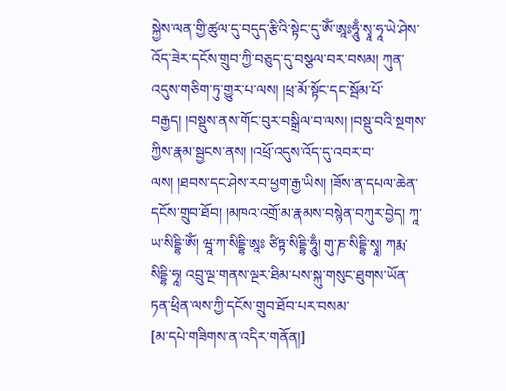སྐྱེས་ལན་གྱི་ཚུལ་དུ་བདུད་རྩིའི་སྟེང་དུ་ཨོཾ་ཨཱཿཧཱུྃ་སྭཱ་ཧཱ་ཡེ་ཤེས་འོད་ཟེར་དངོས་གྲུབ་ཀྱི་བཅུད་དུ་བསྩལ་བར་བསམ། ཀུན་འདུས་གཅིག་ཏུ་གྱུར་པ་ལས། །ཕྲ་མོ་སྟོང་དང་སྦོམ་པོ་བརྒྱད། །བསྡུས་ནས་གོང་བུར་བསྒྲིལ་བ་ལས། །བསྡུ་བའི་སྔགས་ཀྱིས་རྣམ་སྦྱངས་ནས། །འཕྲོ་འདུས་འོད་དུ་འབར་བ་ལས། །ཐབས་དང་ཤེས་རབ་ཕྱག་རྒྱ་ཡིས། །ཟོས་ན་དཔལ་ཆེན་དངོས་གྲུབ་ཐོབ། །མཁའ་འགྲོ་མ་རྣམས་བསྙེན་བཀུར་བྱེད། ཀཱ་ཡ་སིདྡྷི་ཨོཾ། ཝཱ་ཀ་སིདྡྷི་ཨཱཿ ཙིཏྟ་སིདྡྷི་ཧཱུྃ། གུ་ཎ་སིདྡྷི་སྭཱ། ཀརྨ་སིདྡྷི་ཧཱ། འབྲུ་ལྔ་གནས་ལྔར་ཐིམ་པས་སྐུ་གསུང་ཐུགས་ཡོན་ཏན་ཕྲིན་ལས་ཀྱི་དངོས་གྲུབ་ཐོབ་པར་བསམ་
[མ་དཔེ་གཟིགས་ན་འདིར་གནོན།]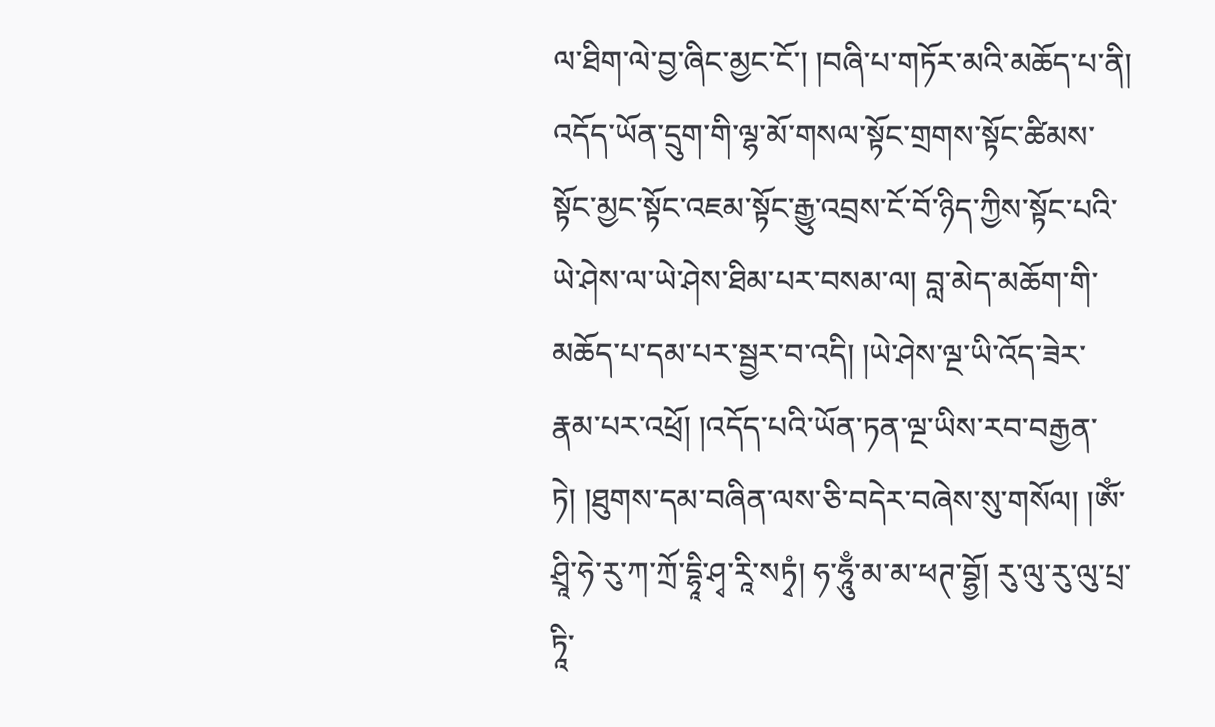ལ་ཐིག་ལེ་བྱ་ཞིང་མྱང་ངོ་། །བཞི་པ་གཏོར་མའི་མཆོད་པ་ནི། འདོད་ཡོན་དྲུག་གི་ལྷ་མོ་གསལ་སྟོང་གྲགས་སྟོང་ཚིམས་སྟོང་མྱང་སྟོང་འཇམ་སྟོང་རྒྱུ་འབྲས་ངོ་བོ་ཉིད་ཀྱིས་སྟོང་པའི་ཡེ་ཤེས་ལ་ཡེ་ཤེས་ཐིམ་པར་བསམ་ལ། བླ་མེད་མཆོག་གི་མཆོད་པ་དམ་པར་སྦྱར་བ་འདི། །ཡེ་ཤེས་ལྔ་ཡི་འོད་ཟེར་རྣམ་པར་འཕྲོ། །འདོད་པའི་ཡོན་ཏན་ལྔ་ཡིས་རབ་བརྒྱན་ཏེ། །ཐུགས་དམ་བཞིན་ལས་ཅི་བདེར་བཞེས་སུ་གསོལ། །ཨོཾ་ཤྲཱི་ཧེ་རུ་ཀ་ཀྲོ་དྷཱི་ཤྭ་རཱི་སཏྭཾ། ཧ་ཧཱུྃ་མ་མ་ཕཊ་བྷྱོ། རུ་ལུ་རུ་ལུ་པྲ་ཏཱི་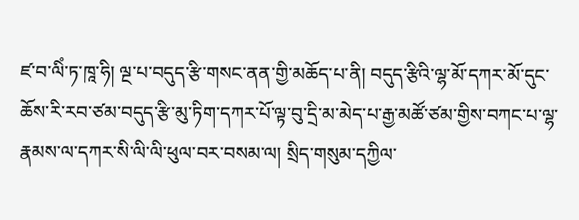ཛ་བ་ལིཾ་ཏ་ཁཱ་ཧི། ལྔ་པ་བདུད་རྩི་གསང་ནན་གྱི་མཆོད་པ་ནི། བདུད་རྩིའི་ལྷ་མོ་དཀར་མོ་དུང་ཆོས་རི་རབ་ཙམ་བདུད་རྩི་མུ་ཏིག་དཀར་པོ་ལྟ་བུ་དྲི་མ་མེད་པ་རྒྱ་མཚོ་ཙམ་གྱིས་བཀང་པ་ལྷ་རྣམས་ལ་དཀར་སི་ལི་ལི་ཕུལ་བར་བསམ་ལ། སྲིད་གསུམ་དཀྱིལ་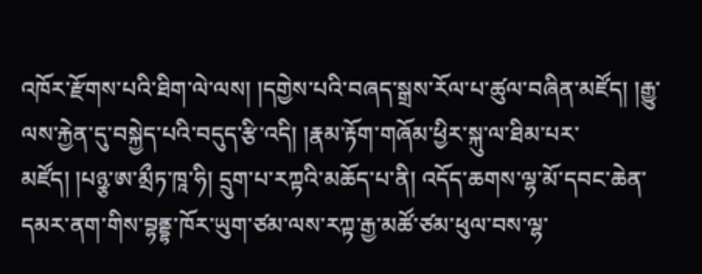འཁོར་རྫོགས་པའི་ཐིག་ལེ་ལས། །དགྱེས་པའི་བཞད་སྒྲས་རོལ་པ་ཚུལ་བཞིན་མཛོད། །རྒྱུ་ལས་རྐྱེན་དུ་བསྐྱེད་པའི་བདུད་རྩི་འདི། །རྣམ་རྟོག་གཞོམ་ཕྱིར་སྐུ་ལ་ཐིམ་པར་མཛོད། །པཉྩ་ཨ་མྲྀཏ་ཁཱ་ཧི། དྲུག་པ་རཀྟའི་མཆོད་པ་ནི། འདོད་ཆགས་ལྷ་མོ་དབང་ཆེན་དམར་ནག་གིས་བྷནྡྷ་ཁོར་ཡུག་ཙམ་ལས་རཀྟ་རྒྱ་མཚོ་ཙམ་ཕུལ་བས་ལྷ་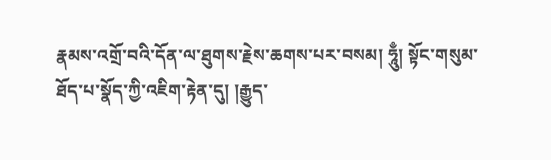རྣམས་འགྲོ་བའི་དོན་ལ་ཐུགས་རྗེས་ཆགས་པར་བསམ། ཧཱུྃ། སྟོང་གསུམ་ཐོད་པ་སྣོད་ཀྱི་འཇིག་རྟེན་དུ། །རྒྱུད་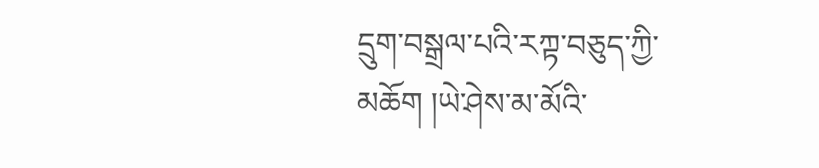དྲུག་བསྒྲལ་པའི་རཀྟ་བཅུད་ཀྱི་མཆོག །ཡེ་ཤེས་མ་མོའི་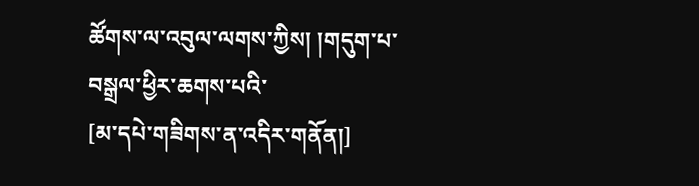ཚོགས་ལ་འབུལ་ལགས་ཀྱིས། །གདུག་པ་བསྒྲལ་ཕྱིར་ཆགས་པའི་
[མ་དཔེ་གཟིགས་ན་འདིར་གནོན།]